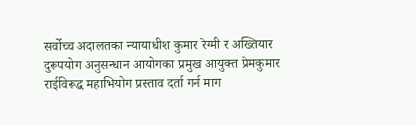सर्वोच्च अदालतका न्यायाधीश कुमार रेग्मी र अख्तियार दुरूपयोग अनुसन्धान आयोगका प्रमुख आयुक्त प्रेमकुमार राईविरूद्ध महाभियोग प्रस्ताव दर्ता गर्न माग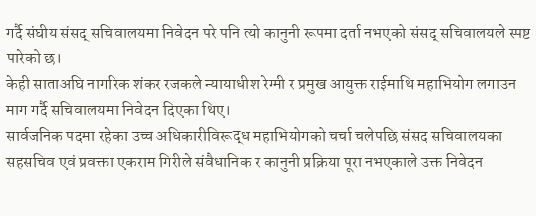गर्दै संघीय संसद् सचिवालयमा निवेदन परे पनि त्यो कानुनी रूपमा दर्ता नभएको संसद् सचिवालयले स्पष्ट पारेको छ।
केही साताअघि नागरिक शंकर रजकले न्यायाधीश रेग्मी र प्रमुख आयुक्त राईमाथि महाभियोग लगाउन माग गर्दै सचिवालयमा निवेदन दिएका थिए।
सार्वजनिक पदमा रहेका उच्च अधिकारीविरूद्ध महाभियोगको चर्चा चलेपछि संसद सचिवालयका सहसचिव एवं प्रवक्ता एकराम गिरीले संवैधानिक र कानुनी प्रक्रिया पूरा नभएकाले उक्त निवेदन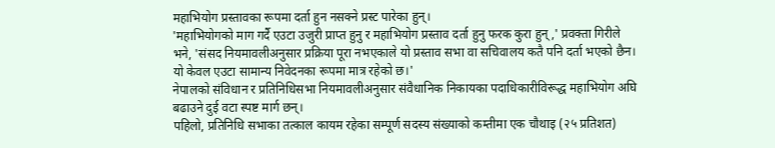महाभियोग प्रस्तावका रूपमा दर्ता हुन नसक्ने प्रस्ट पारेका हुन्।
'महाभियोगको माग गर्दै एउटा उजुरी प्राप्त हुनु र महाभियोग प्रस्ताव दर्ता हुनु फरक कुरा हुन्,' प्रवक्ता गिरीले भने, 'संसद नियमावलीअनुसार प्रक्रिया पूरा नभएकाले यो प्रस्ताव सभा वा सचिवालय कतै पनि दर्ता भएको छैन। यो केवल एउटा सामान्य निवेदनका रूपमा मात्र रहेको छ।'
नेपालको संविधान र प्रतिनिधिसभा नियमावलीअनुसार संवैधानिक निकायका पदाधिकारीविरूद्ध महाभियोग अघि बढाउने दुई वटा स्पष्ट मार्ग छन्।
पहिलो, प्रतिनिधि सभाका तत्काल कायम रहेका सम्पूर्ण सदस्य संख्याको कम्तीमा एक चौथाइ (२५ प्रतिशत)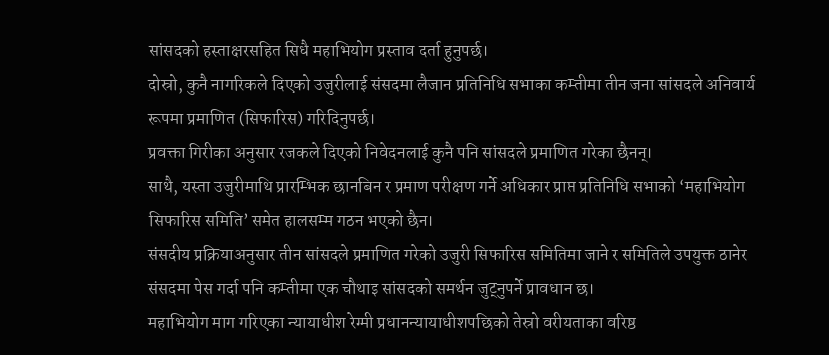सांसदको हस्ताक्षरसहित सिधै महाभियोग प्रस्ताव दर्ता हुनुपर्छ।
दोस्रो, कुनै नागरिकले दिएको उजुरीलाई संसदमा लैजान प्रतिनिधि सभाका कम्तीमा तीन जना सांसदले अनिवार्य रूपमा प्रमाणित (सिफारिस) गरिदिनुपर्छ।
प्रवक्ता गिरीका अनुसार रजकले दिएको निवेदनलाई कुनै पनि सांसदले प्रमाणित गरेका छैनन्।
साथै, यस्ता उजुरीमाथि प्रारम्भिक छानबिन र प्रमाण परीक्षण गर्ने अधिकार प्राप्त प्रतिनिधि सभाको ‘महाभियोग सिफारिस समिति’ समेत हालसम्म गठन भएको छैन।
संसदीय प्रक्रियाअनुसार तीन सांसदले प्रमाणित गरेको उजुरी सिफारिस समितिमा जाने र समितिले उपयुक्त ठानेर संसदमा पेस गर्दा पनि कम्तीमा एक चौथाइ सांसदको समर्थन जुट्नुपर्ने प्रावधान छ।
महाभियोग माग गरिएका न्यायाधीश रेग्मी प्रधानन्यायाधीशपछिको तेस्रो वरीयताका वरिष्ठ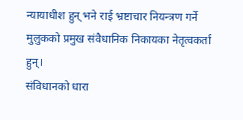न्यायाधीश हुन् भने राई भ्रष्टाचार नियन्त्रण गर्ने मुलुकको प्रमुख संवैधानिक निकायका नेतृत्वकर्ता हुन्।
संविधानको धारा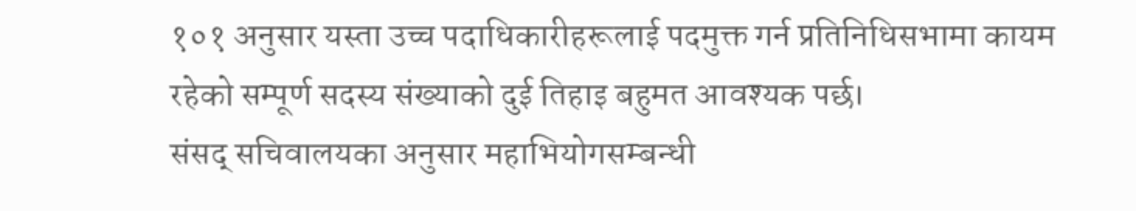१०१ अनुसार यस्ता उच्च पदाधिकारीहरूलाई पदमुक्त गर्न प्रतिनिधिसभामा कायम रहेको सम्पूर्ण सदस्य संख्याको दुई तिहाइ बहुमत आवश्यक पर्छ।
संसद् सचिवालयका अनुसार महाभियोगसम्बन्धी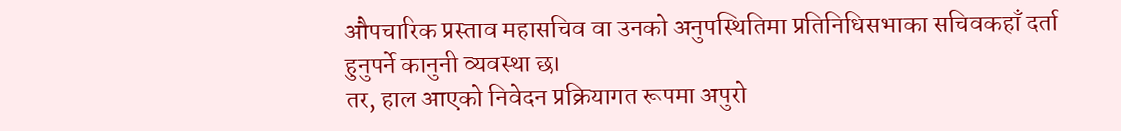औपचारिक प्रस्ताव महासचिव वा उनको अनुपस्थितिमा प्रतिनिधिसभाका सचिवकहाँ दर्ता हुनुपर्ने कानुनी व्यवस्था छ।
तर, हाल आएको निवेदन प्रक्रियागत रूपमा अपुरो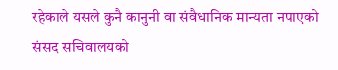रहेकाले यसले कुनै कानुनी वा संवैधानिक मान्यता नपाएको संसद सचिवालयको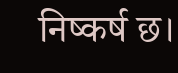निष्कर्ष छ।